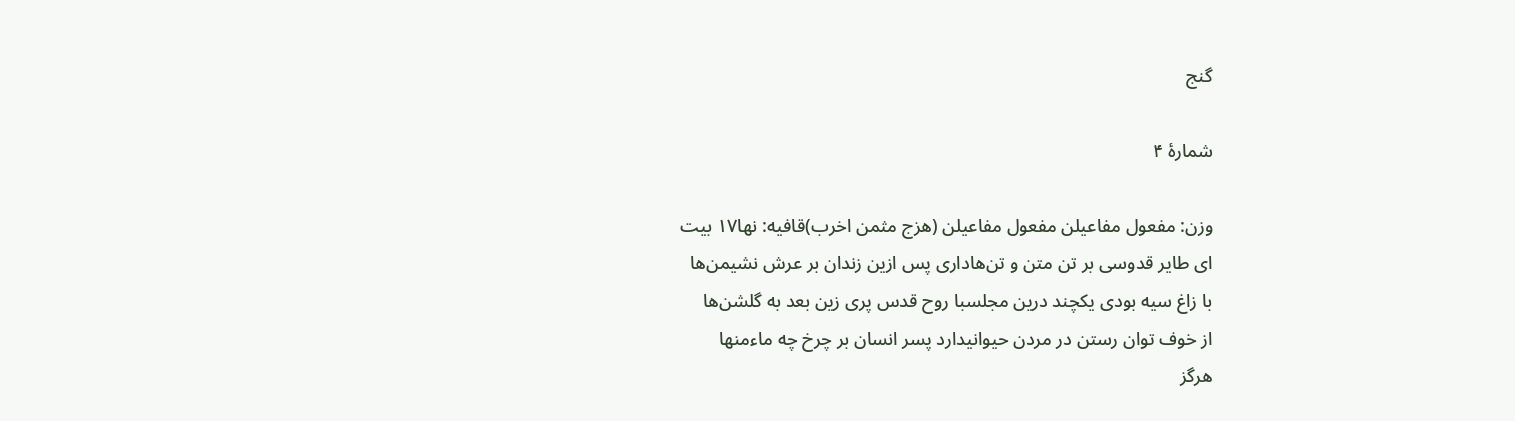گنج

شمارهٔ ۴

وزن: مفعول مفاعیلن مفعول مفاعیلن (هزج مثمن اخرب)قافیه: نها۱۷ بیت
ای طایر قدوسی بر تن متن و تن‌هاداری پس ازین زندان بر عرش نشیمن‌ها
با زاغ سیه بودی یکچند درین مجلسبا روح قدس پری زین بعد به گلشن‌ها
از خوف توان رستن در مردن حیوانیدارد پسر انسان بر چرخ چه ماءمنها
هرگز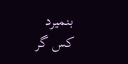بنمیرد کس گر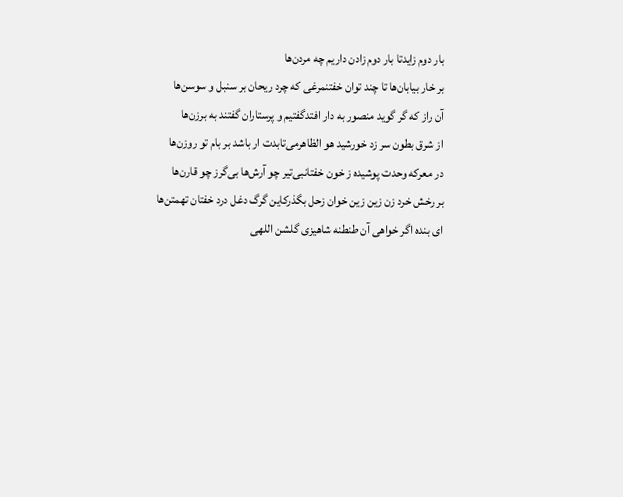بار دوم زایدتا بار دوم زادن داریم چه مردن‌ها
بر خار بیابان‌ها تا چند توان خفتنمرغی که چرد ریحان بر سنبل و سوسن‌ها
آن راز که گر گوید منصور به دار افتدگفتیم و پرستاران گفتند به برزن‌ها
از شرق بطون سر زد خورشید هو الظاهرمی‌تابدت ار باشد بر بام تو روزن‌ها
در معرکه وحدت پوشیده ز خون خفتانبی‌تیر چو آرش‌ها بی‌گرز چو قارن‌ها
بر رخش خرد زن زین زین خوان زحل بگذرکاین گرگ دغل درد خفتان تهمتن‌ها
ای بنده اگر خواهی آن طنطنه شاهیزی گلشن اللهی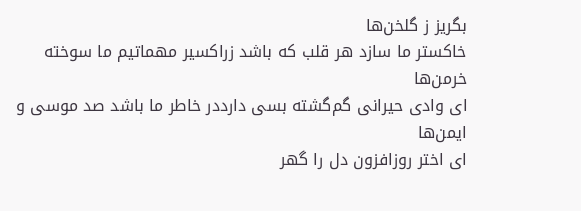بگریز ز گلخن‌ها
خاکستر ما سازد هر قلب که باشد زراکسیر مهماتیم ما سوخته خرمن‌ها
ای وادی حیرانی گم‌گشته بسی دارددر خاطر ما باشد صد موسی و ایمن‌ها
ای اختر روزافزون دل را گهر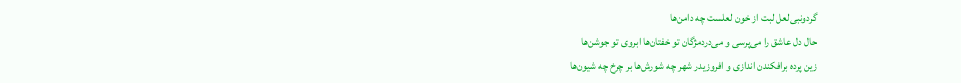گردونبی‌لعل لبت از خون لعلست چه دامن‌ها
حال دل عاشق را می‌پرسی و می‌دردمژگان تو خفتان‌ها ابروی تو جوشن‌ها
زین پرده برافکندن اندازی و افروزیدر شهر چه شورش‌ها بر چرخ چه شیون‌ها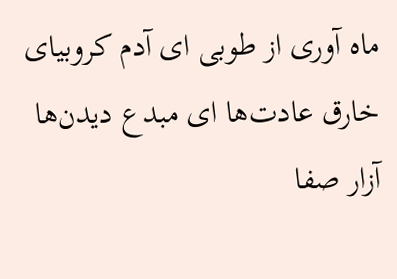ماه آوری از طوبی ای آدم کروبیای خارق عادت‌ها ای مبدع دیدن‌ها
آزار صفا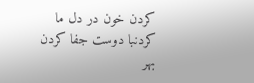کردن خون در دل ما کردنبا دوست جفا کردن بهر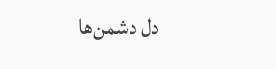دل دشمن‌ها